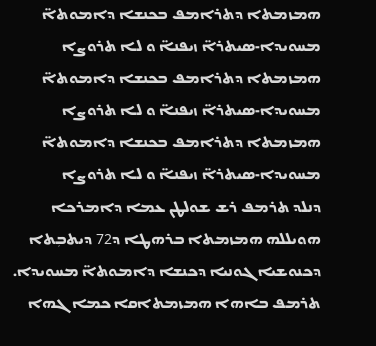ܗܡܙܡܬܐ ܕܬܪܐܡܦ ܒܟܢܫܐ ܕܐܡܘܬܐ̈ ܡܚܘܝܕܐ-ܣܝܬܪܐ̈ ܙܝܦܢܐ̈ ܘ ܠܐ ܬܪܘܨܐ
ܗܡܙܡܬܐ ܕܬܪܐܡܦ ܒܟܢܫܐ ܕܐܡܘܬܐ̈ ܡܚܘܝܕܐ-ܣܝܬܪܐ̈ ܙܝܦܢܐ̈ ܘ ܠܐ ܬܪܘܨܐ
ܗܡܙܡܬܐ ܕܬܪܐܡܦ ܒܟܢܫܐ ܕܐܡܘܬܐ̈ ܡܚܘܝܕܐ-ܣܝܬܪܐ̈ ܙܝܦܢܐ̈ ܘ ܠܐ ܬܪܘܨܐ
ܕܢܠܕ ܬܪܡܦ ܪܫ ܫܘܠܛܢ ܥܡܐ ܕܐܡܪܟܐ ܗܘܝܠܠܗ ܗܡܙܡܬܐ ܒܪܗܛܐ ܕ72 ܕܝܬܒܼܬܐ ܕܟܢܘܫܝܐ ܓܘܢܝܐ ܕܟܢܫܐ ܕܐܡܘܬܐ̈ ܡܚܘܝܕܐ. ܬܪܡܦ ܒܐܗܐ ܗܡܙܡܬܐܩܐ ܟܡܐ ܓܗܐ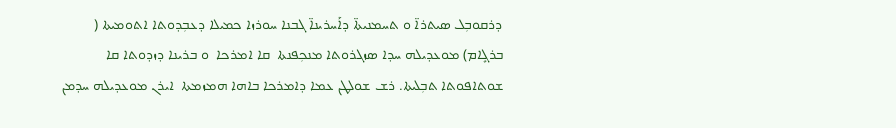ܕܪܩܘܒܼܠ ܣܝܬܪܐ̈ ܘ ܬܚܡܢܝܬܐ̈ ܕܐܰܚܪܝܢܐ̈ ܓܒܢܐ ܚܘܪܙܐ ܟܡܝܠܐ ܕܥܒܼܕܘܬܐ ܐܬܘܡܝܬܐ ( ܒܪܓܻܐܡ) ܡܘܥܕܝܠܗ ܚܕܐ ܣܙܓܪܘܬܐ ܡܢܟܼܦܢܬܐ  ܩܐ ܐܡܪܟܐ  ܘ ܒܪܝܢܐ ܕܙܕܘܬܐ ܩܐ ܫܘܬܐܦܘܬܐ ܬܒܼܠܝܬܐ. ܪܫ ܫܘܠܛܢ ܥܡܐ ܕܐܡܪܟܐ ܒܐܗܐ ܗܡܙܡܬܐ  ܐܝܪܢ ܡܘܥܕܝܠܗ ܚܕܡܢ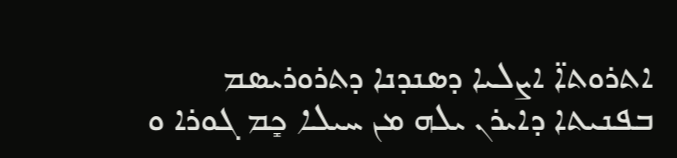ܐܬܪܘܬܐ̈ ܐܨܠܝܐ ܕܣܢܕܢܐ ܕܬܪܘܪܝܣܡ ܒܦܢܝܬܐ ܕܐܝܪܢ ܝܠܗ ܡܢ ܚܝܠܐ ܟܻܡ ܓܘܪܐ ܘ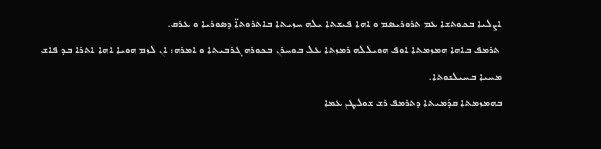ܐܨܠܝܐ ܒܟܘܬܫܐ ܥܡ ܬܪܘܪܝܣܡ ܘ ܐܗܐ ܦܝܫܬܐ ܝܠܗ ܚܙܝܬܐ ܒܐܬܪܘܬܐ̈ ܕܣܘܪܝܐ ܘ ܥܪܩ.
 ܬܪܡܦ ܒܐܗܐ ܗܡܙܡܬܐ ܐܘܦ ܗܘܝܠܠܗ ܪܡܙܬܐ ܥܠ ܒܘܚܪܢ ܒܟܘܪܗ ܓܪܒܝܬܐ ܘ ܐܡܪܗ: ܐܢ ܠܙܡ ܗܘܝܐ ܐܗܐ ܐܬܪܐ ܒܕ ܦܐܫ ܡܚܝܐ ܒܚܝܠܢܘܬܐ.
ܒܗܡܙܡܬܐ ܩܕܰܡܝܬܐ ܕܬܪܡܦ ܪܫ ܫܘܠܛܢ ܥܡܐ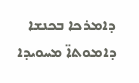ܕܐܡܪܟܐ ܒܟܢܫܐ ܕܐܡܘܬܐ̈ ܡܚܘܝܕܐ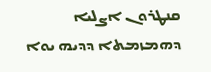ܩܢܛܪܘܢ ܐܨܠܝܐ ܕܗܡܙܡܬܐ ܕܕܝܗ ܝܘܐ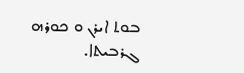ܒܘܬ ܐܝܪܢ ܘ ܟܘܪܗ ܓܪܒܝܬܐ.